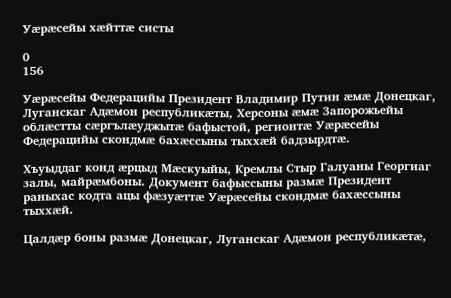Уæрæсейы хæйттæ систы

0
156

Уæрæсейы Федерацийы Президент Владимир Путин æмæ Донецкаг, Луганскаг Адæмон республикæты, Херсоны æмæ Запорожьейы облæстты сæргълæуджытæ бафыстой, регионтæ Уæрæсейы Федерацийы скондмæ бахæссыны тыххæй бадзырдтæ.

Хъуыддаг конд æрцыд Мæскуыйы, Кремлы Стыр Галуаны Георгиаг залы, майрæмбоны. Документ бафыссыны размæ Президент раныхас кодта ацы фæзуæттæ Уæрæсейы скондмæ бахæссыны тыххæй.

Цалдæр боны размæ Донецкаг, Луганскаг Адæмон республикæтæ,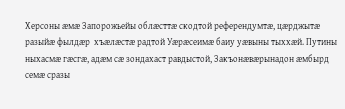Херсоны æмæ Запорожьейы облæсттæ скодтой референдумтæ, цæрджытæ разыйæ фылдæр  хъæлæстæ радтой Уæрæсеимæ баиу уæвыны тыххæй. Путины ныхасмæ гæсгæ, адæм сæ зондахаст равдыстой, Закъонæвæрынадон æмбырд семæ сразы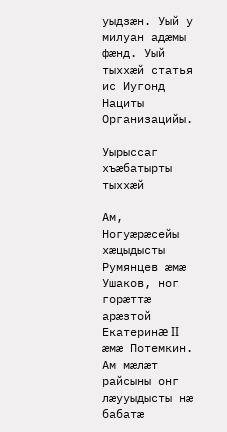уыдзæн. Уый у милуан адæмы фæнд. Уый тыххæй статья ис Иугонд Нациты Организацийы.

Уырыссаг хъæбатырты тыххæй

Ам, Ногуæрæсейы хæцыдысты Румянцев æмæ Ушаков, ног горæттæ арæзтой Екатеринæ II æмæ Потемкин. Ам мæлæт райсыны онг лæууыдысты нæ бабатæ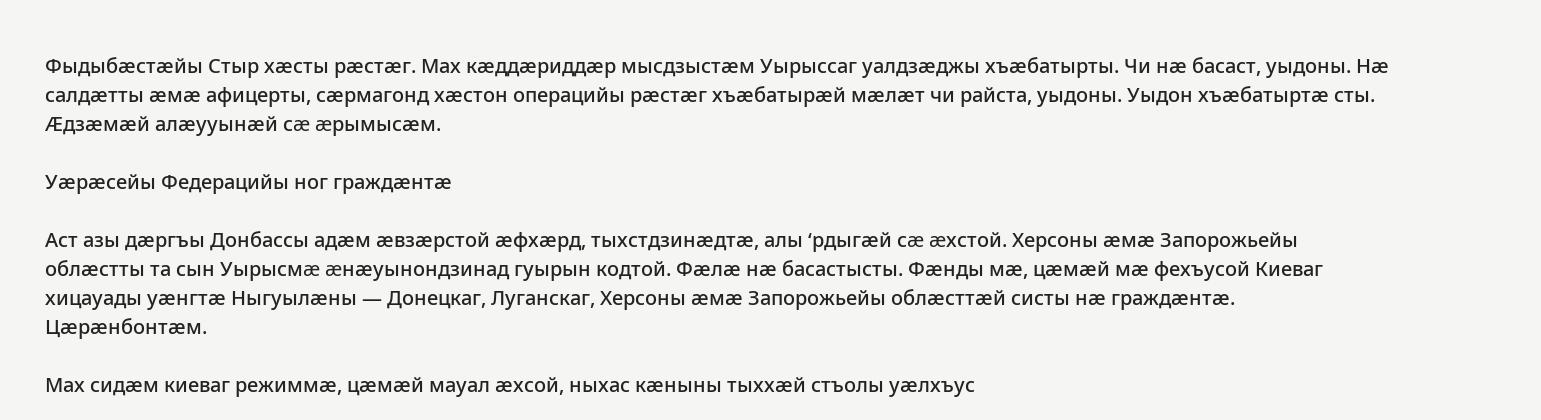Фыдыбæстæйы Стыр хæсты рæстæг. Мах кæддæриддæр мысдзыстæм Уырыссаг уалдзæджы хъæбатырты. Чи нæ басаст, уыдоны. Нæ салдæтты æмæ афицерты, сæрмагонд хæстон операцийы рæстæг хъæбатырæй мæлæт чи райста, уыдоны. Уыдон хъæбатыртæ сты. Æдзæмæй алæууынæй сæ æрымысæм.

Уæрæсейы Федерацийы ног граждæнтæ

Аст азы дæргъы Донбассы адæм æвзæрстой æфхæрд, тыхстдзинæдтæ, алы ‘рдыгæй сæ æхстой. Херсоны æмæ Запорожьейы облæстты та сын Уырысмæ æнæуынондзинад гуырын кодтой. Фæлæ нæ басастысты. Фæнды мæ, цæмæй мæ фехъусой Киеваг хицауады уæнгтæ Ныгуылæны — Донецкаг, Луганскаг, Херсоны æмæ Запорожьейы облæсттæй систы нæ граждæнтæ. Цæрæнбонтæм.

Мах сидæм киеваг режиммæ, цæмæй мауал æхсой, ныхас кæныны тыххæй стъолы уæлхъус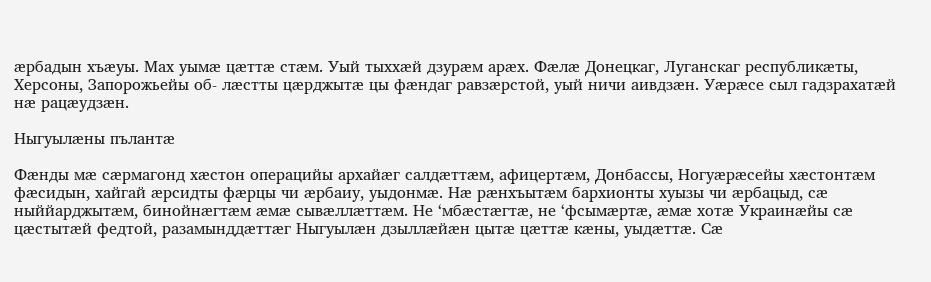æрбадын хъæуы. Мах уымæ цæттæ стæм. Уый тыххæй дзурæм арæх. Фæлæ Донецкаг, Луганскаг республикæты, Херсоны, Запорожьейы об- лæстты цæрджытæ цы фæндаг равзæрстой, уый ничи аивдзæн. Уæрæсе сыл гадзрахатæй нæ рацæудзæн.

Ныгуылæны пълантæ

Фæнды мæ сæрмагонд хæстон операцийы архайæг салдæттæм, афицертæм, Донбассы, Ногуæрæсейы хæстонтæм фæсидын, хайгай æрсидты фæрцы чи æрбаиу, уыдонмæ. Нæ рæнхъытæм бархионты хуызы чи æрбацыд, сæ ныййарджытæм, бинойнæгтæм æмæ сывæллæттæм. Не ‘мбæстæгтæ, не ‘фсымæртæ, æмæ хотæ Украинæйы сæ цæстытæй федтой, разамынддæттæг Ныгуылæн дзыллæйæн цытæ цæттæ кæны, уыдæттæ. Сæ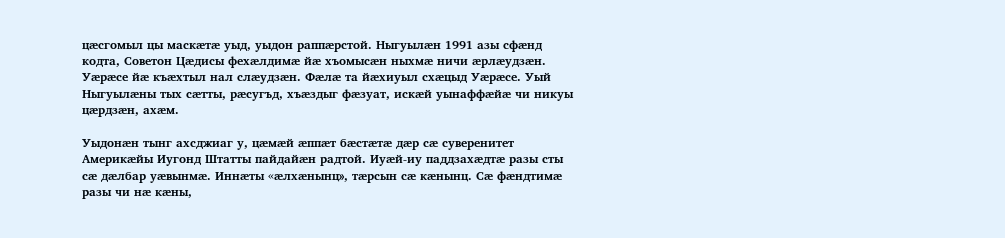цæсгомыл цы маскæтæ уыд, уыдон раппæрстой. Ныгуылæн 1991 азы сфæнд кодта, Советон Цæдисы фехæлдимæ йæ хъомысæн ныхмæ ничи æрлæудзæн. Уæрæсе йæ къæхтыл нал слæудзæн. Фæлæ та йæхиуыл схæцыд Уæрæсе. Уый Ныгуылæны тых сæтты, рæсугъд, хъæздыг фæзуат, искæй уынаффæйæ чи никуы цæрдзæн, ахæм.

Уыдонæн тынг ахсджиаг у, цæмæй æппæт бæстæтæ дæр сæ суверенитет  Америкæйы Иугонд Штатты пайдайæн радтой. Иуæй-иу паддзахæдтæ разы сты сæ дæлбар уæвынмæ. Иннæты «æлхæнынц», тæрсын сæ кæнынц. Сæ фæндтимæ разы чи нæ кæны,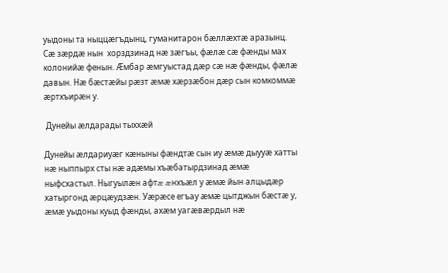уыдоны та ныццæгъдынц, гуманитарон бæллæхтæ аразынц. Сæ зæрдæ нын  хорздзинад нæ зæгъы, фæлæ сæ фæнды мах колонийæ фенын. Æмбар æмгуыстад дæр сæ нæ фæнды, фæлæ давын. Нæ бæстæйы рæзт æмæ хæрзæбон дæр сын комкоммæ æртхъирæн у.

 Дунейы æлдарады тыххæй

Дунейы æлдариуæг кæныны фæндтæ сын иу æмæ дыууæ хатты нæ ныппырх сты нæ адæмы хъæбатырдзинад æмæ ныфсхастыл. Ныгуылæн афтæ æнхъæл у æмæ йын алцыдæр хатыргонд æрцæудзæн. Уæрæсе егъау æмæ цытджын бæстæ у, æмæ уыдоны куыд фæнды, ахæм уагæвæрдыл нæ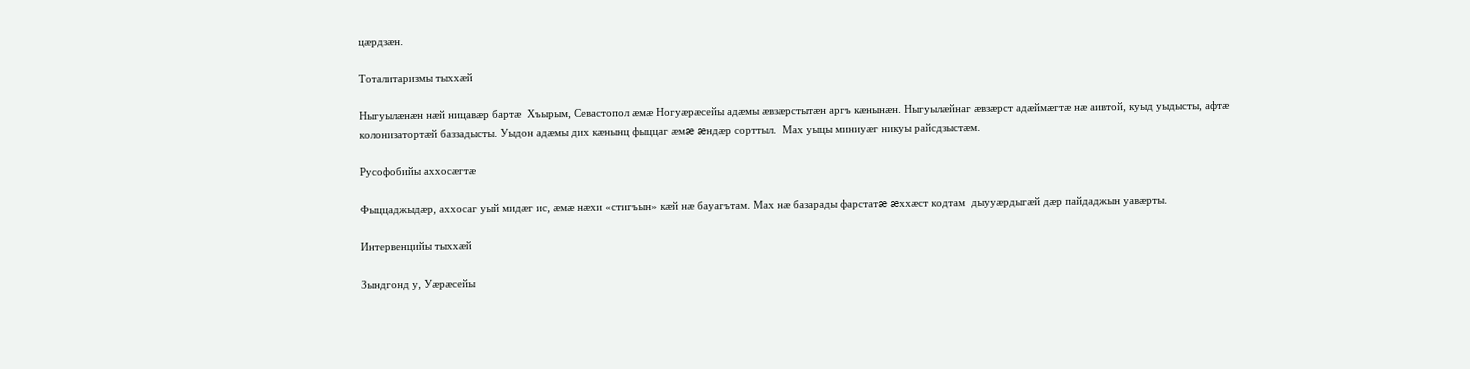цæрдзæн.

Тоталитаризмы тыххæй

Ныгуылæнæн нæй ницавæр бартæ  Хъырым, Севастопол æмæ Ногуæрæсейы адæмы æвзæрстытæн аргъ кæнынæн. Ныгуылæйнаг æвзæрст адæймæгтæ нæ аивтой, куыд уыдысты, афтæ колонизатортæй баззадысты. Уыдон адæмы дих кæнынц фыццаг æмæ æндæр сорттыл.  Мах уыцы миниуæг никуы райсдзыстæм.

Русофобийы аххосæгтæ

Фыццаджыдæр, аххосаг уый мидæг ис, æмæ нæхи «стигъын» кæй нæ бауагътам. Мах нæ базарады фарстатæ æххæст кодтам  дыууæрдыгæй дæр пайдаджын уавæрты.

Интервенцийы тыххæй

Зындгонд у, Уæрæсейы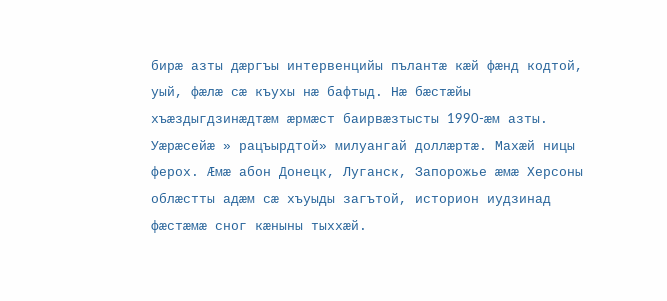бирæ азты дæргъы интервенцийы пълантæ кæй фæнд кодтой, уый, фæлæ сæ къухы нæ бафтыд. Нæ бæстæйы хъæздыгдзинæдтæм æрмæст баирвæзтысты 1990-æм азты. Уæрæсейæ » рацъырдтой» милуангай доллæртæ. Махæй ницы ферох. Æмæ абон Донецк, Луганск, Запорожье æмæ Херсоны облæстты адæм сæ хъуыды загътой, историон иудзинад фæстæмæ сног кæныны тыххæй.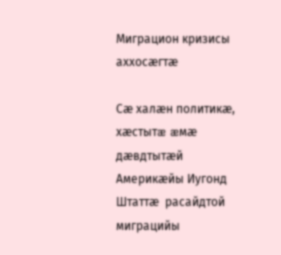Миграцион кризисы аххосæгтæ

Сæ халæн политикæ, хæстытæ æмæ  дæвдтытæй Америкæйы Иугонд Штаттæ  расайдтой миграцийы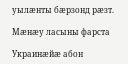уылæнты бæрзонд рæзт.

Мæнæу ласыны фарста

Украинæйæ абон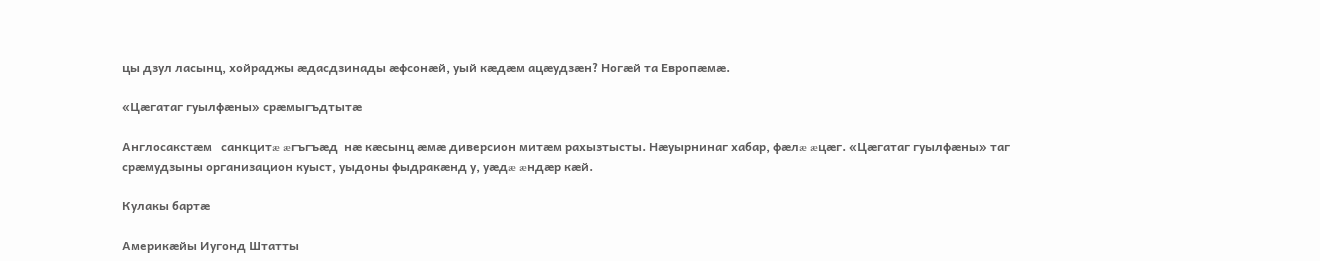цы дзул ласынц, хойраджы æдасдзинады æфсонæй, уый кæдæм ацæудзæн? Ногæй та Европæмæ.

«Цæгатаг гуылфæны» срæмыгъдтытæ

Англосакстæм   санкцитæ æгъгъæд  нæ кæсынц æмæ диверсион митæм рахызтысты. Нæуырнинаг хабар, фæлæ æцæг. «Цæгатаг гуылфæны» таг срæмудзыны организацион куыст, уыдоны фыдракæнд у, уæдæ æндæр кæй.

Кулакы бартæ

Америкæйы Иугонд Штатты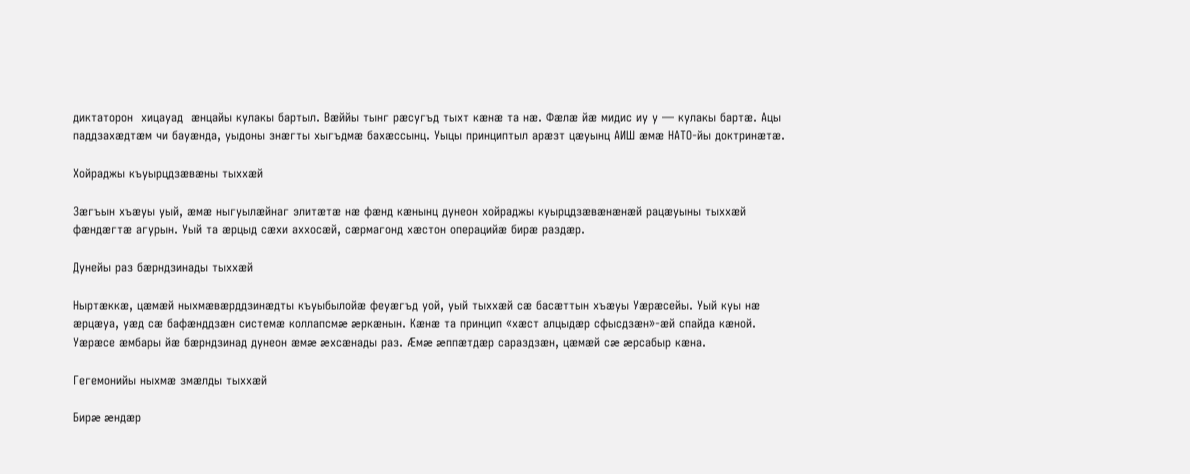диктаторон  хицауад  æнцайы кулакы бартыл. Вæййы тынг рæсугъд тыхт кæнæ та нæ. Фæлæ йæ мидис иу у — кулакы бартæ. Ацы паддзахæдтæм чи бауæнда, уыдоны знæгты хыгъдмæ бахæссынц. Уыцы принциптыл арæзт цæуынц АИШ æмæ НАТО-йы доктринæтæ.

Хойраджы къуырцдзæвæны тыххæй

Зæгъын хъæуы уый, æмæ ныгуылæйнаг элитæтæ нæ фæнд кæнынц дунеон хойраджы куырцдзæвæнæнæй рацæуыны тыххæй фæндæгтæ агурын. Уый та æрцыд сæхи аххосæй, сæрмагонд хæстон операцийæ бирæ раздæр.

Дунейы раз бæрндзинады тыххæй

Ныртæккæ, цæмæй ныхмæвæрддзинæдты къуыбылойæ феуæгъд уой, уый тыххæй сæ басæттын хъæуы Уæрæсейы. Уый куы нæ æрцæуа, уæд сæ бафæнддзæн системæ коллапсмæ æркæнын. Кæнæ та принцип «хæст алцыдæр сфысдзæн»-æй спайда кæной. Уæрæсе æмбары йæ бæрндзинад дунеон æмæ æхсæнады раз. Æмæ æппæтдæр сараздзæн, цæмæй сæ æрсабыр кæна.

Гегемонийы ныхмæ змæлды тыххæй

Бирæ æндæр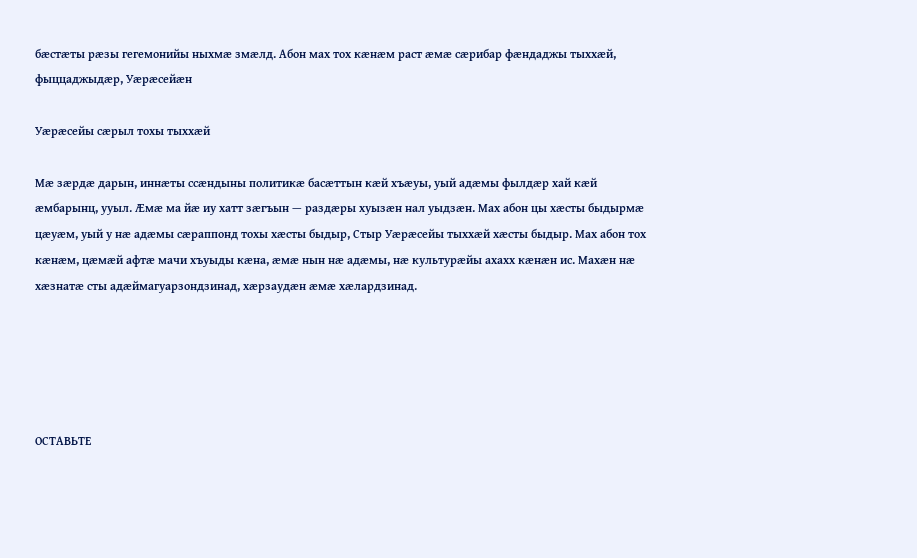бæстæты рæзы гегемонийы ныхмæ змæлд. Абон мах тох кæнæм раст æмæ сæрибар фæндаджы тыххæй, фыццаджыдæр, Уæрæсейæн

Уæрæсейы сæрыл тохы тыххæй

Мæ зæрдæ дарын, иннæты ссæндыны политикæ басæттын кæй хъæуы, уый адæмы фылдæр хай кæй æмбарынц, ууыл. Æмæ ма йæ иу хатт зæгъын — раздæры хуызæн нал уыдзæн. Мах абон цы хæсты быдырмæ цæуæм, уый у нæ адæмы сæраппонд тохы хæсты быдыр, Стыр Уæрæсейы тыххæй хæсты быдыр. Мах абон тох кæнæм, цæмæй афтæ мачи хъуыды кæна, æмæ нын нæ адæмы, нæ культурæйы ахахх кæнæн ис. Махæн нæ хæзнатæ сты адæймагуарзондзинад, хæрзаудæн æмæ хæлардзинад.





ОСТАВЬТЕ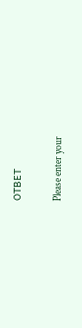ОТВЕТ

Please enter your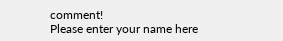comment!
Please enter your name here